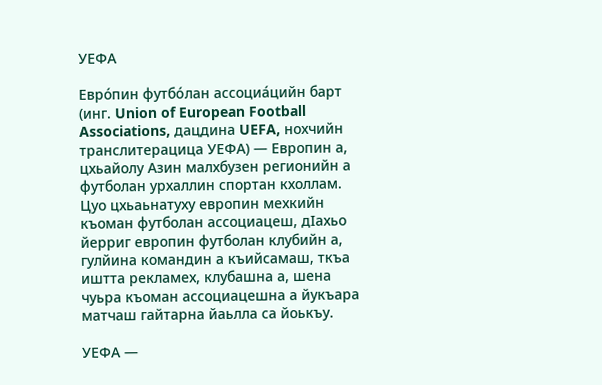УЕФА

Евро́пин футбо́лан ассоциа́цийн барт (инг. Union of European Football Associations, дацдина UEFA, нохчийн транслитерацица УЕФА) — Европин а, цхьайолу Азин малхбузен регионийн а футболан урхаллин спортан кхоллам. Цуо цхьаьнатуху европин мехкийн къоман футболан ассоциацеш, дӀахьо йерриг европин футболан клубийн а, гулйина командин а къийсамаш, ткъа иштта рекламех, клубашна а, шена чуьра къоман ассоциацешна а йукъара матчаш гайтарна йаьлла са йоькъу.

УЕФА —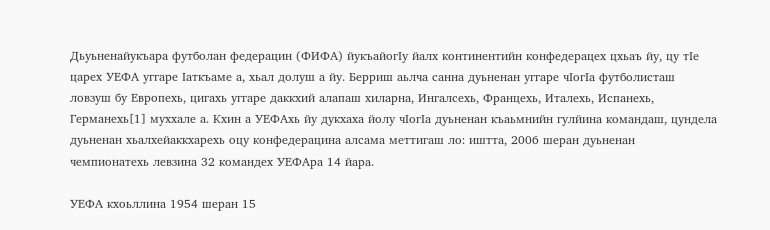Дьуьненайукъара футболан федерацин (ФИФА) йукъайогӀу йалх континентийн конфедерацех цхьаъ йу, цу тӀе царех УЕФА уггаре Ӏаткъаме а, хьал долуш а йу. Берриш аьлча санна дуьненан уггаре чӀогӀа футболисташ ловзуш бу Европехь, цигахь уггаре даккхий алапаш хиларна, Ингалсехь, Францехь, Италехь, Испанехь, Германехь[1] муххале а. Кхин а УЕФАхь йу дукхаха йолу чӀогӀа дуьненан къаьмнийн гулйина командаш, цундела дуьненан хьалхейаккхарехь оцу конфедерацина алсама меттигаш ло: иштта, 2006 шеран дуьненан чемпионатехь левзина 32 командех УЕФАра 14 йара.

УЕФА кхоьллина 1954 шеран 15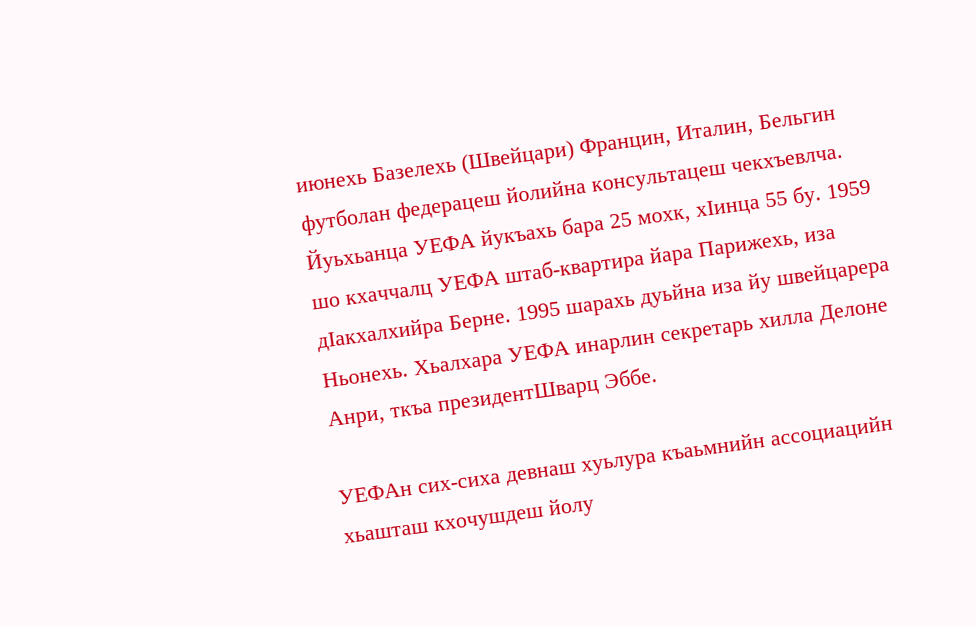июнехь Базелехь (Швейцари) Францин, Италин, Бельгин футболан федерацеш йолийна консультацеш чекхъевлча. Йуьхьанца УЕФА йукъахь бара 25 мохк, хӀинца 55 бу. 1959 шо кхаччалц УЕФА штаб-квартира йара Парижехь, иза дӀакхалхийра Берне. 1995 шарахь дуьйна иза йу швейцарера Ньонехь. Хьалхара УЕФА инарлин секретарь хилла Делоне Анри, ткъа президентШварц Эббе.

УЕФАн сих-сиха девнаш хуьлура къаьмнийн ассоциацийн хьашташ кхочушдеш йолу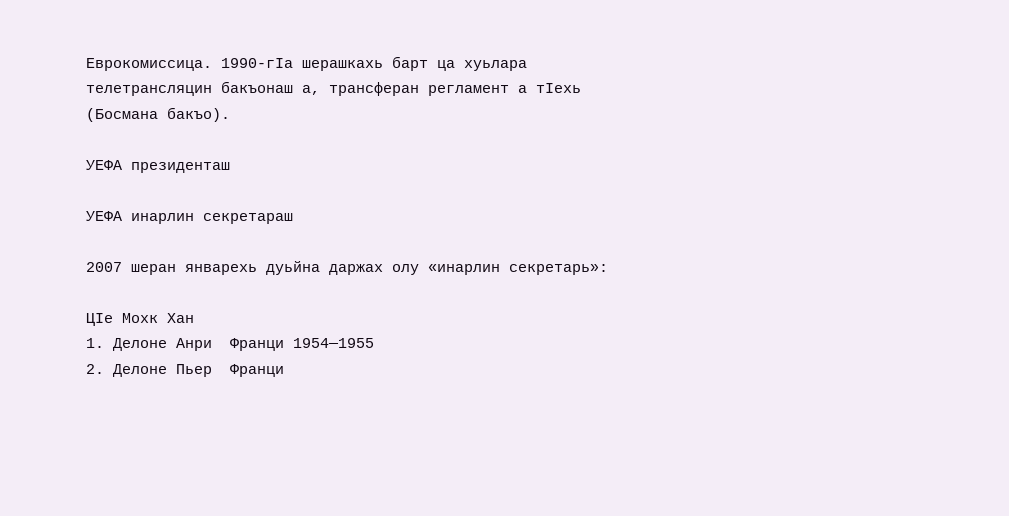Еврокомиссица. 1990-гӀа шерашкахь барт ца хуьлара телетрансляцин бакъонаш а, трансферан регламент а тӀехь (Босмана бакъо).

УЕФА президенташ

УЕФА инарлин секретараш

2007 шеран январехь дуьйна даржах олу «инарлин секретарь»:

ЦӀе Мохк Хан
1. Делоне Анри  Франци 1954—1955
2. Делоне Пьер  Франци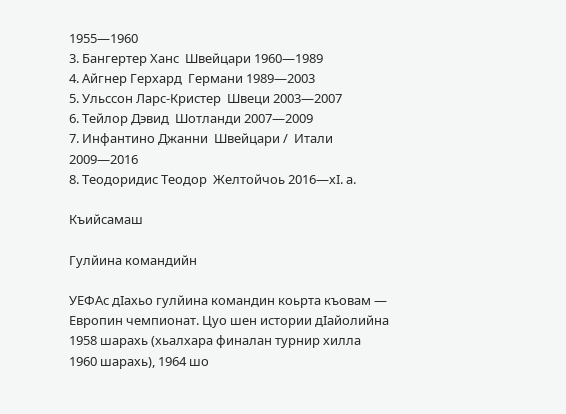1955—1960
3. Бангертер Ханс  Швейцари 1960—1989
4. Айгнер Герхард  Германи 1989—2003
5. Ульссон Ларс-Кристер  Швеци 2003—2007
6. Тейлор Дэвид  Шотланди 2007—2009
7. Инфантино Джанни  Швейцари /  Итали 2009—2016
8. Теодоридис Теодор  Желтойчоь 2016—хӀ. а.

Къийсамаш

Гулйина командийн

УЕФАс дӀахьо гулйина командин коьрта къовам — Европин чемпионат. Цуо шен истории дӀайолийна 1958 шарахь (хьалхара финалан турнир хилла 1960 шарахь), 1964 шо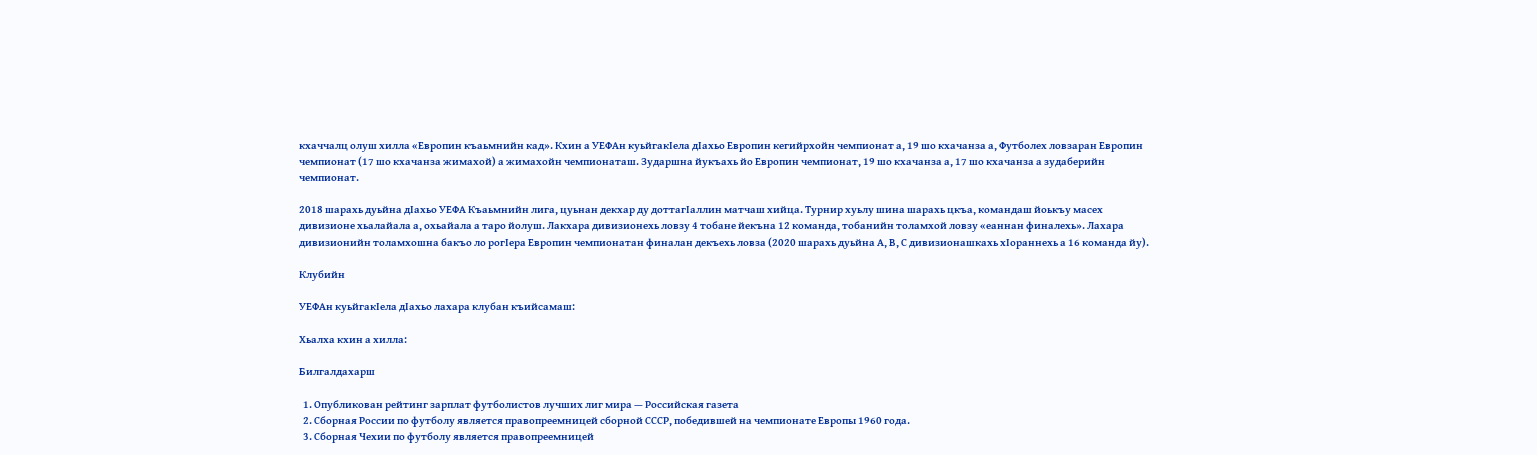кхаччалц олуш хилла «Европин къаьмнийн кад». Кхин а УЕФАн куьйгакӀела дӀахьо Европин кегийрхойн чемпионат а, 19 шо кхачанза а, Футболех ловзаран Европин чемпионат (17 шо кхачанза жимахой) а жимахойн чемпионаташ. Зударшна йукъахь йо Европин чемпионат, 19 шо кхачанза а, 17 шо кхачанза а зудаберийн чемпионат.

2018 шарахь дуьйна дӀахьо УЕФА Къаьмнийн лига, цуьнан декхар ду доттагӀаллин матчаш хийца. Турнир хуьлу шина шарахь цкъа, командаш йоькъу масех дивизионе хьалайала а, охьайала а таро йолуш. Лакхара дивизионехь ловзу 4 тобане йекъна 12 команда, тобанийн толамхой ловзу «еаннан финалехь». Лахара дивизионийн толамхошна бакъо ло рогӀера Европин чемпионатан финалан декъехь ловза (2020 шарахь дуьйна А, В, С дивизионашкахь хӀораннехь а 16 команда йу).

Клубийн

УЕФАн куьйгакӀела дӀахьо лахара клубан къийсамаш:

Хьалха кхин а хилла:

Билгалдахарш

  1. Опубликован рейтинг зарплат футболистов лучших лиг мира — Российская газета
  2. Сборная России по футболу является правопреемницей сборной СССР, победившей на чемпионате Европы 1960 года.
  3. Сборная Чехии по футболу является правопреемницей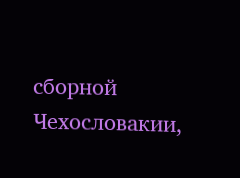сборной Чехословакии,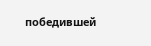победившей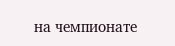на чемпионате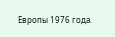Европы 1976 года.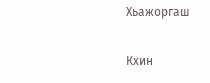Хьажоргаш

Кхин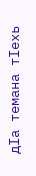дӀа темана тӀехь